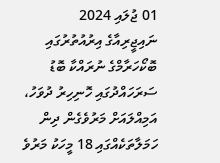01 ޖުލައި 2024
ނައިޖީރިއާގެ އިރުއުތުރުގައި ބޮކޯހަރާމްގެ ނުރައްކާ ބޮޑު ސަރަހައްދުގައި ހޮނިހިރު ދުވަހު، އަމިއްލައަށް މަރުވެގެން ދިން ހަމަލާތަކެއްގައި 18 މީހަކު މަރުވެ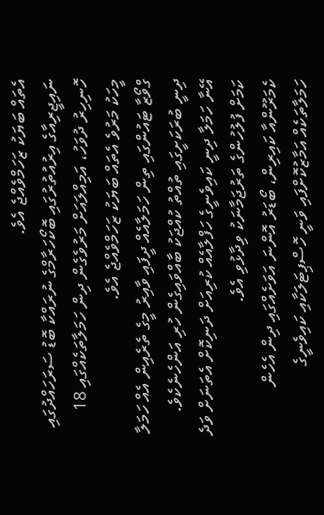އެތައް ބަޔަކު ޒަހަމްވެއްޖެ އެވެ.
ނައިޖީރިއާގެ އިރުއުތުރުގައި ބޮކޯހަރާމްގެ ނުރައްކާ ބޮޑު ސަރަހައްދުގައި ހޮނިހިރު ދުވަހު، އަމިއްލައަށް މަރުވެގެން ދިން ހަމަލާތަކެއްގައި 18 މީހަކު މަރުވެ އެތައް ބަޔަކު ޒަހަމްވެއްޖެ އެވެ.
ގްވޯޒާ ޓައުންގައި ތިން ހަމަލާއެއް ދީފައި ވާއިރު މީގެ ތެރެއިން އެއް ހަމަލާ ދިނީ ބުރަކަށީގައި ތުއްތު ކުއްޖަކު ބާއްވައިގެން ހުރި އަންހެނެކެވެ. އޭނާ ހަމަލާ ދިނީ ކައިވެނީގެ ހަފްލާއެއް ކުރިއަށް ދަނިކޮށް އެތަނަށް ވަދެ ކަމަށް ފުލުހުންގެ ތަރުޖަމާނަކު ވިދާޅުވި އެވެ.
ކެމަރޫންއާ ކައިރިން، ބޯޑަރު އޮންނަ އަވަށެއްގައި ދިން އެހެން ހަމަލާތަކެއް އަމާޒުކޮށްފައި ވަނީ ހޮސްޕިޓަލަކާއި ކައިވެނީގެ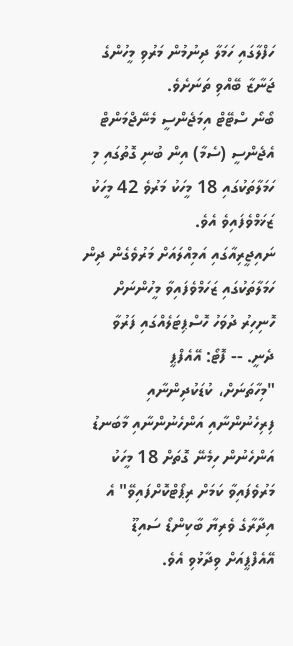ހަފްލާގައި ހަމަލާ ދިނުމުން މަރުވި މީހުންގެ ޖަނާޒާ ބޭއްވި ތަނަށެވެ.
ބޯނޯ ސްޓޭޓް އިމަޖެންސީ މެނޭޖްމަންޓް އެޖެންސީ (ސެމާ) އިން ބުނި ގޮތުގައި މި ހަމަލާތަކުގައި 18 މީހަކު މަރުވެ 42 މީހަކު ޒަޚަމްވެފައިވެ އެވެ.
ނައިޖީރިއާގައި އަމިއްލައަށް މަރުވެގެން ދިން ހަމަލާތަކުގައި ޒަހަމްވެފައިވާ މީހުންނަށް ހޮނިހިރު ދުވަހު ހޮސްޕިޓަލެއްގައި ފަރުވާ ދެނީ. -- ފޮޓޯ: އޭއެފްޕީ
"މިހާތަނަށް، ކުޑަކުދިންނާއި ފިރިހެނުންނާއި އަންހެނުންނާއި މާބަނޑު އަންހެނުން ހިމެނޭ ގޮތަށް 18 މީހަކު މަރުވެފައިވާ ކަމަށް ރިޕޯޓްކޮށްފައިވޭ" އެ އިދާރާގެ ވެރިޔާ ބާކިންޑޯ ސައިޑޫ އޭއެފްޕީއަށް ވިދާޅުވި އެވެ.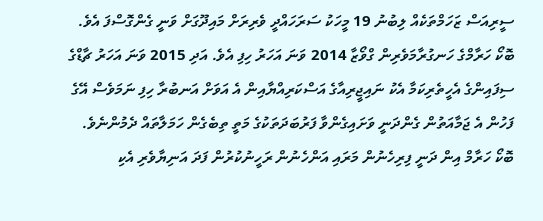ސީރިއަސް ޒަހަމްތަކެއް ލިބުނު 19 މީހަކު ސަރަހައްދީ ވެރިރަށް މައިދޫގަށް ވަނީ ގެންގޮސްފަ އެވެ.
ބޮކޯ ހަރާމްގެ ހަނގުރާމަވެރިން ގްވޯޒާ 2014 ވަނަ އަހަރު ހިފި އެވެ. އަދި 2015 ވަނަ އަހަރު ޗާޑްގެ ސިފައިންގެ އެހީތެރިކަމާ އެކު ނައިޖީރިއާގެ އަސްކަރިއްޔާއިން އެ އަވަށް އަނބުރާ ހިފި ނަމަވެސް އޭގެ ފަހުން އެ ޖަމާއަތުން ގެންދަނީ ވަށައިގެންވާ ފަރުބަދަތަކުގެ މަތީ ތިބެގެން ހަމަލާތައް ދެމުންނެވެ.
ބޮކޯ ހަރާމް އިން ދަނީ ފިރިހެނުން މަރައި އަންހެނުން ރަހީނުކުރުން ފަދަ އަނިޔާވެރި އެކި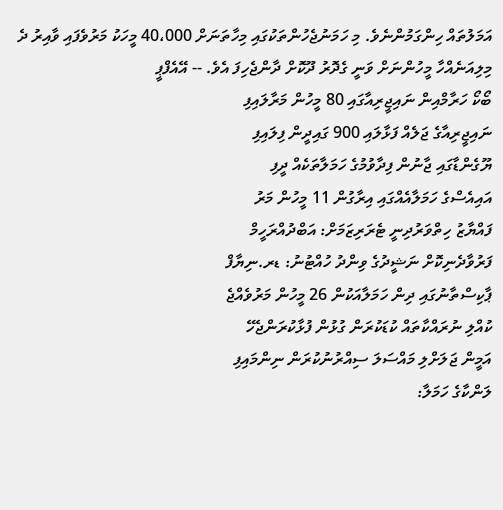އަމަލުތައް ހިންގަމުންނެވެ. މި ހަމަނުޖެހުންތަކުގައި މިހާތަނަށް 40،000 މީހަކު މަރުވެފައި ވާއިރު ދެ މިލިއަނެއްހާ މީހުންނަށް ވަނީ ގެދޮރު ދޫކޮށް ދާންޖެހިފަ އެވެ. -- އޭއެފްޕީ
ބޯކޯ ހަރާމްއިން ނައިޖީރިއާގައި 80 މީހުން މަރާލައިފި
ނައިޖީރިއާގެ ޖަލެއް ފަޅާލައި 900 ގައިދީން ފިލައިފި
ޔޫގެންޑާގައި ޖާނުން ފިދާވުމުގެ ހަމަލާތަކެއް ދީފި
އައިއެސްގެ ހަމަލާއެއްގައި އިރާގުން 11 މީހުން މަރު
ފައްޔާޒު ހިތްވަރުދިނީ ޓެރަރިޒަމަށް: އަބްދުއްރަހީމް
ފަރުވާދެނިކޮށް ނަޝީދުގެ ވިންދު ހުއްޓުނު: ޑރ.ނިޔާފް
ޕާކިސްތާނުގައި ދިން ހަމަލާއަކުން 26 މީހުން މަރުވެއްޖެ
ކުއްލި ނުރައްކާތައް ކުޑަކުރަން ގުޅުން ފުޅާކުރަންޖެހޭ
އަމީން ޖަލަށްލި މައްސަލަ ސިއްރުނުކުރަން ނިންމައިފި
ލަންކާގެ ހަމަލާ: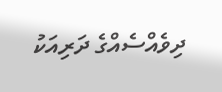ދިވެއްސެއްގެ ދަރިއަކު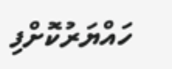ހައްޔަރުކޮށްފި